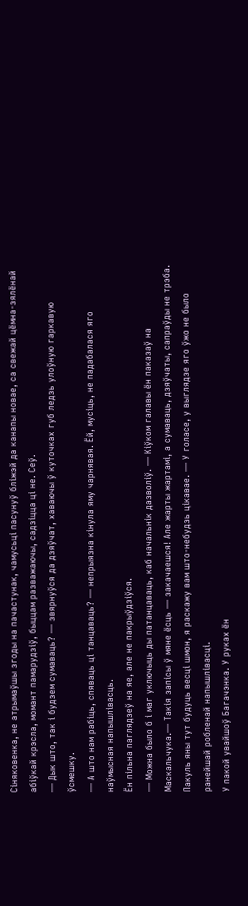Сіняковенка, не атрымаўшы згоды на пачастунак, чамусьці пасунуў бліжэй да канапы новае, са свежай цёмна-зялёнай абіўкай крэсла, момант памарудзіў, быццам разважаючы, садзіцца ці не. Сеў.
— Дык што, так і будзем сумаваць? — звярнуўся да дзяўчат, хаваючы ў куточках губ ледзь улоўную гаркавую ўсмешку.
— А што нам рабіць, спяваць ці танцаваць? — непрыязна кінула яму чарнявая. Ёй, мусіць, не падабалася яго наўмысная напышлівасць.
Ён пільна паглядзеў на яе, але не пакрыўдзіўся.
— Можна было б і маг уключыць ды патанцаваць, каб начальнік дазволіў. — Кіўком галавы ён паказаў на Маскальчука.— Такія запісы ў мяне ёсць — закачаешся! Але жарты жартамі, а сумаваць, дзяўчаты, сапраўды не трэба. Пакуль яны тут будуць весці шмон, я раскажу вам што-небудзь цікавае. — У голасе, у выглядзе яго ўжо не было ранейшай робленай напышлівасці.
У пакой увайшоў Багачэнка. У руках ён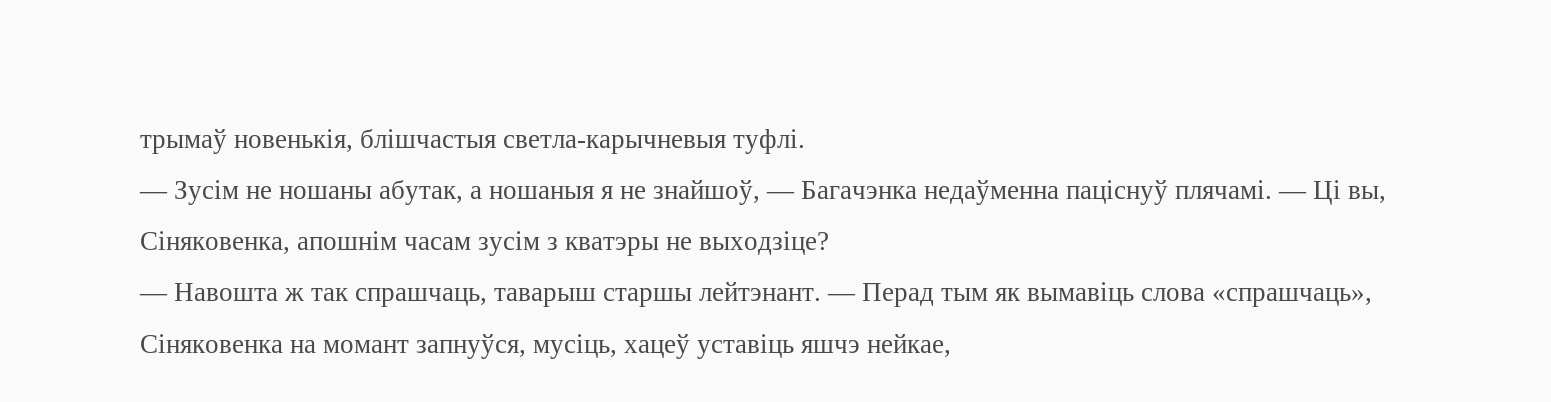трымаў новенькія, блішчастыя светла-карычневыя туфлі.
— Зусім не ношаны абутак, а ношаныя я не знайшоў, — Багачэнка недаўменна паціснуў плячамі. — Ці вы, Сіняковенка, апошнім часам зусім з кватэры не выходзіце?
— Навошта ж так спрашчаць, таварыш старшы лейтэнант. — Перад тым як вымавіць слова «спрашчаць», Сіняковенка на момант запнуўся, мусіць, хацеў уставіць яшчэ нейкае,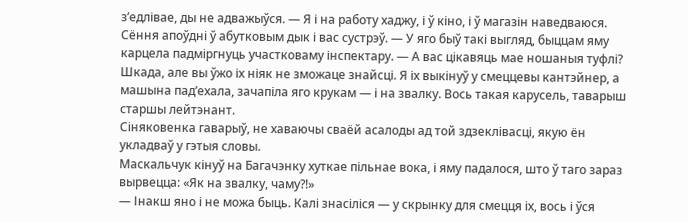з’едлівае, ды не адважыўся. — Я і на работу хаджу, і ў кіно, і ў магазін наведваюся. Сёння апоўдні ў абутковым дык і вас сустрэў. — У яго быў такі выгляд, быццам яму карцела падміргнуць участковаму інспектару. — А вас цікавяць мае ношаныя туфлі? Шкада, але вы ўжо іх ніяк не зможаце знайсці. Я іх выкінуў у смеццевы кантэйнер, а машына пад’ехала, зачапіла яго крукам — і на звалку. Вось такая карусель, таварыш старшы лейтэнант.
Сіняковенка гаварыў, не хаваючы сваёй асалоды ад той здзеклівасці, якую ён укладваў у гэтыя словы.
Маскальчук кінуў на Багачэнку хуткае пільнае вока, і яму падалося, што ў таго зараз вырвецца: «Як на звалку, чаму?!»
— Інакш яно і не можа быць. Калі знасіліся — у скрынку для смецця іх, вось і ўся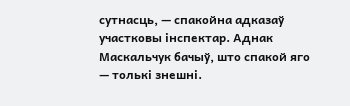сутнасць, — спакойна адказаў участковы інспектар. Аднак Маскальчук бачыў, што спакой яго — толькі знешні.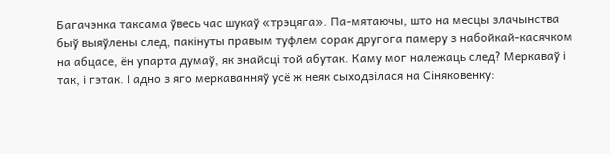Багачэнка таксама ўвесь час шукаў «трэцяга». Па-мятаючы, што на месцы злачынства быў выяўлены след, пакінуты правым туфлем сорак другога памеру з набойкай-касячком на абцасе, ён упарта думаў, як знайсці той абутак. Каму мог належаць след? Меркаваў і так, і гэтак. I адно з яго меркаванняў усё ж неяк сыходзілася на Сіняковенку: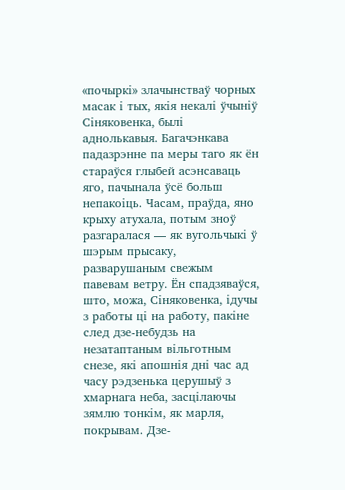«почыркі» злачынстваў чорных масак і тых, якія некалі ўчыніў Сіняковенка, былі аднолькавыя. Багачэнкава падазрэнне па меры таго як ён стараўся глыбей асэнсаваць яго, пачынала ўсё больш непакоіць. Часам, праўда, яно крыху атухала, потым зноў разгаралася — як вугольчыкі ў шэрым прысаку, разварушаным свежым павевам ветру. Ён спадзяваўся, што, можа, Сіняковенка, ідучы з работы ці на работу, пакіне след дзе-небудзь на незатаптаным вільготным снезе, які апошнія дні час ад часу рэдзенька церушыў з хмарнага неба, засцілаючы зямлю тонкім, як марля, покрывам. Дзе-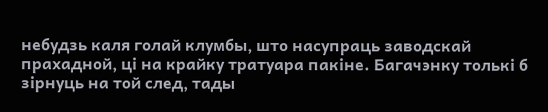небудзь каля голай клумбы, што насупраць заводскай прахадной, ці на крайку тратуара пакіне. Багачэнку толькі б зірнуць на той след, тады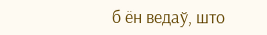б ён ведаў, што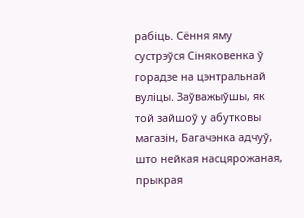рабіць. Сёння яму сустрэўся Сіняковенка ў горадзе на цэнтральнай вуліцы. Заўважыўшы, як той зайшоў у абутковы магазін, Багачэнка адчуў, што нейкая насцярожаная, прыкрая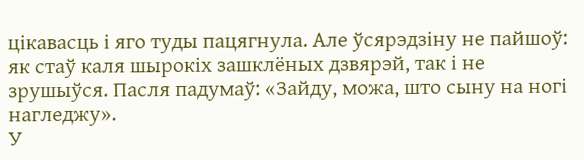цікавасць і яго туды пацягнула. Але ўсярэдзіну не пайшоў: як стаў каля шырокіх зашклёных дзвярэй, так і не зрушыўся. Пасля падумаў: «Зайду, можа, што сыну на ногі нагледжу».
У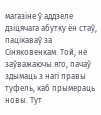магазіне ў аддзеле дзіцячага абутку ён стаў, пацікаваў за Сіняковенкам. Той, не заўважаючы яго, пачаў здымаць з нагі правы туфель, каб прымераць новы. Тут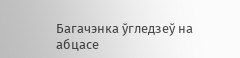Багачэнка ўгледзеў на абцасе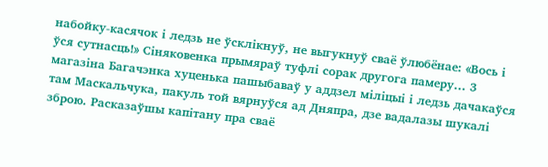набойку-касячок і ледзь не ўсклікнуў, не выгукнуў сваё ўлюбёнае: «Вось і ўся сутнасць!» Сіняковенка прымяраў туфлі сорак другога памеру… 3 магазіна Багачэнка хуценька пашыбаваў у аддзел міліцыі і ледзь дачакаўся там Маскальчука, пакуль той вярнуўся ад Дняпра, дзе вадалазы шукалі зброю. Расказаўшы капітану пра сваё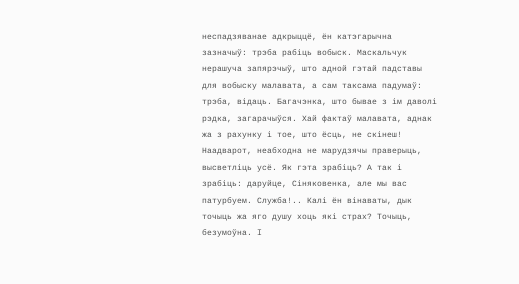неспадзяванае адкрыццё, ён катэгарычна зазначыў: трэба рабіць вобыск. Маскальчук нерашуча запярэчыў, што адной гэтай падставы для вобыску малавата, а сам таксама падумаў: трэба, відаць. Багачэнка, што бывае з ім даволі рэдка, загарачыўся. Хай фактаў малавата, аднак жа з рахунку і тое, што ёсць, не скінеш! Наадварот, неабходна не марудзячы праверыць, высветліць усё. Як гэта зрабіць? А так і зрабіць: даруйце, Сіняковенка, але мы вас патурбуем. Служба!.. Калі ён вінаваты, дык точыць жа яго душу хоць які страх? Точыць, безумоўна. I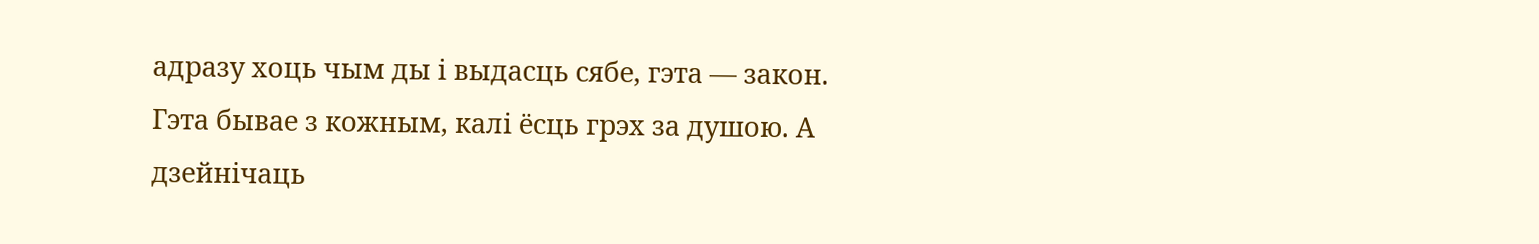адразу хоць чым ды і выдасць сябе, гэта — закон. Гэта бывае з кожным, калі ёсць грэх за душою. А дзейнічаць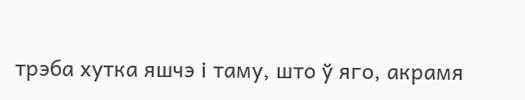трэба хутка яшчэ і таму, што ў яго, акрамя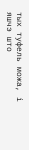тых туфель можа, і яшчэ што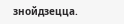знойдзецца.